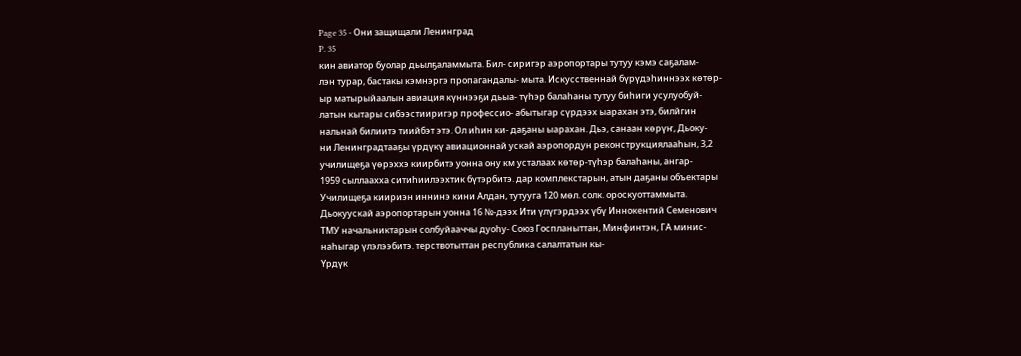Page 35 - Они защищали Ленинград
P. 35
кин авиатор буолар дьылҕаламмыта. Бил- сиригэр аэропортары тутуу кэмэ саҕалам-
лэн турар, бастакы кэмнэргэ пропагандалы- мыта. Искусственнай бүрүдэһиннээх көтөр-
ыр матырыйаалын авиация күннээҕи дьыа- түһэр балаһаны тутуу биһиги усулуобуй-
латын кытары сибээстииригэр профессио- абытыгар сүрдээх ыарахан этэ, билйгин
нальнай билиитэ тиийбэт этэ. Ол иһин ки- даҕаны ыарахан. Дьэ, санаан көрүҥ, Дьоку-
ни Ленинградтааҕы үрдүкү авиационнай ускай аэропордун реконструкциялааһын, 3,2
училищеҕа үөрэххэ киирбитэ уонна ону км усталаах көтөр-түһэр балаһаны, ангар-
1959 сыллаахха ситиһиилээхтик бүтэрбитэ. дар комплекстарын, атын даҕаны объектары
Училищеҕа киириэн иннинэ кини Алдан, тутууга 120 мөл. солк. ороскуоттаммыта.
Дьокуускай аэропортарын уонна 16 №-дээх Ити үлүгэрдээх үбү Иннокентий Семенович
ТМУ начальниктарын солбуйааччы дуоһу- Союз Госпланыттан, Минфинтэн, ГА минис-
наһыгар үлэлээбитэ. терствотыттан республика салалтатын кы-
Үрдүк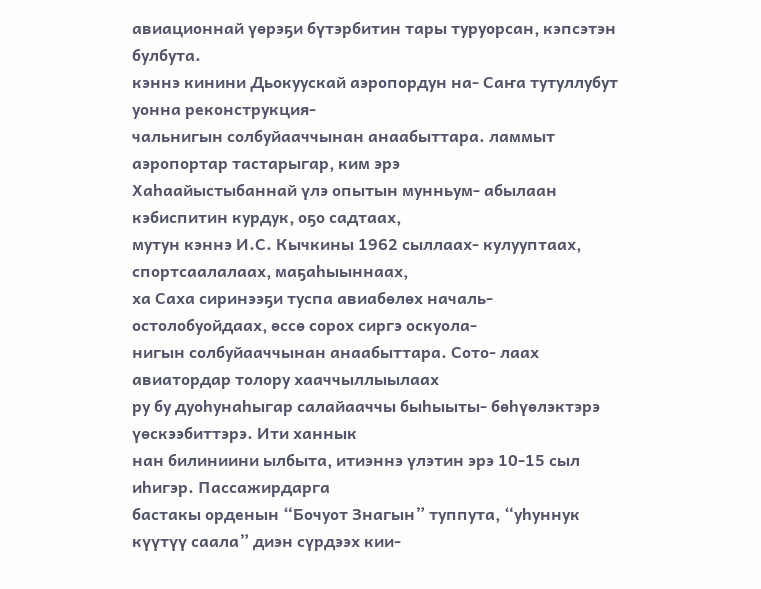авиационнай үөрэҕи бүтэрбитин тары туруорсан, кэпсэтэн булбута.
кэннэ кинини Дьокуускай аэропордун на- Саҥа тутуллубут уонна реконструкция-
чальнигын солбуйааччынан анаабыттара. ламмыт аэропортар тастарыгар, ким эрэ
Хаһаайыстыбаннай үлэ опытын мунньум- абылаан кэбиспитин курдук, оҕо садтаах,
мутун кэннэ И.С. Кычкины 1962 сыллаах- кулууптаах, спортсаалалаах, маҕаһыыннаах,
ха Саха сиринээҕи туспа авиабөлөх началь- остолобуойдаах, өссө сорох сиргэ оскуола-
нигын солбуйааччынан анаабыттара. Сото- лаах авиатордар толору хааччыллыылаах
ру бу дуоһунаһыгар салайааччы быһыыты- бөһүөлэктэрэ үөскээбиттэрэ. Ити ханнык
нан билиниини ылбыта, итиэннэ үлэтин эрэ 10-15 сыл иһигэр. Пассажирдарга
бастакы орденын “Бочуот Знагын” туппута, “уһуннук күүтүү саала” диэн сүрдээх кии-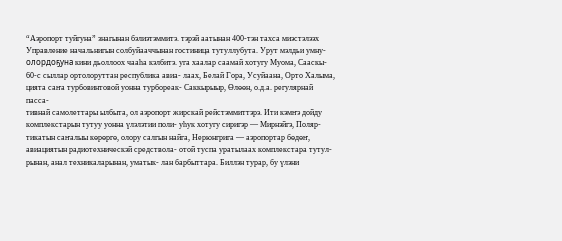“Аэропорт туйгуна” знагынан бэлиэтэммитэ. тэрэй аатынан 400-тэн тахса миэстэлээх
Управление начальнигын солбуйааччынан гостиница тутуллубута. Урут мэлдьи умну-
олордоҕуна кини дьоллоох чааһа кэлбитэ. уга хаалар саамай хотугу Муома, Сааскы-
60-с сыллар ортолоруттан республика авиа- лаах, Белай Гора, Усуйаана, Орто Халыма,
цията саҥа турбовинтовой уонна турбореак- Саккырыыр, Өлөөн, о.д.а. регулярнай пасса-
тивнай самолеттары ылбыта, ол аэропорт жирскай рейстэммиттэрэ. Ити кэмҥэ дойду
комплекстарын тутуу уонна үлэлэтии поли- уһук хотугу сиригэр — Мирнэйгэ, Поляр-
тикатын саҥалыы көрөргө, олору салгын найга, Нерюнгрига — аэропортар бөдөҥ,
авиациятын радиотехническэй средствола- отой туспа уратылаах комплекстара тутул-
рынан, анал техникаларынан, уматык- лан барбыттара. Биллэн турар, бу үлэни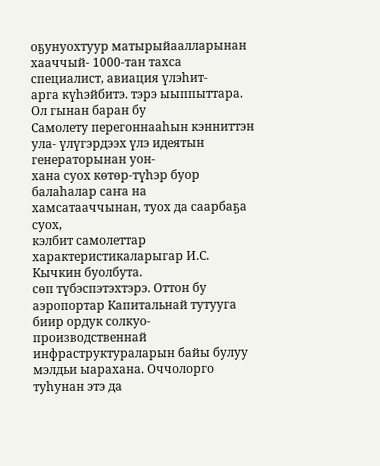оҕунуохтуур матырыйаалларынан хааччый- 1000-тан тахса специалист, авиация үлэһит-
арга күһэйбитэ. тэрэ ыыппыттара. Ол гынан баран бу
Самолету перегоннааһын кэнниттэн ула- үлүгэрдээх үлэ идеятын генераторынан уон-
хана суох көтөр-түһэр буор балаһалар саҥа на хамсатааччынан, туох да саарбаҕа суох,
кэлбит самолеттар характеристикаларыгар И.С. Кычкин буолбута.
сөп түбэспэтэхтэрэ. Оттон бу аэропортар Капитальнай тутууга биир ордук солкуо-
производственнай инфраструктураларын байы булуу мэлдьи ыарахана. Оччолорго
туһунан этэ да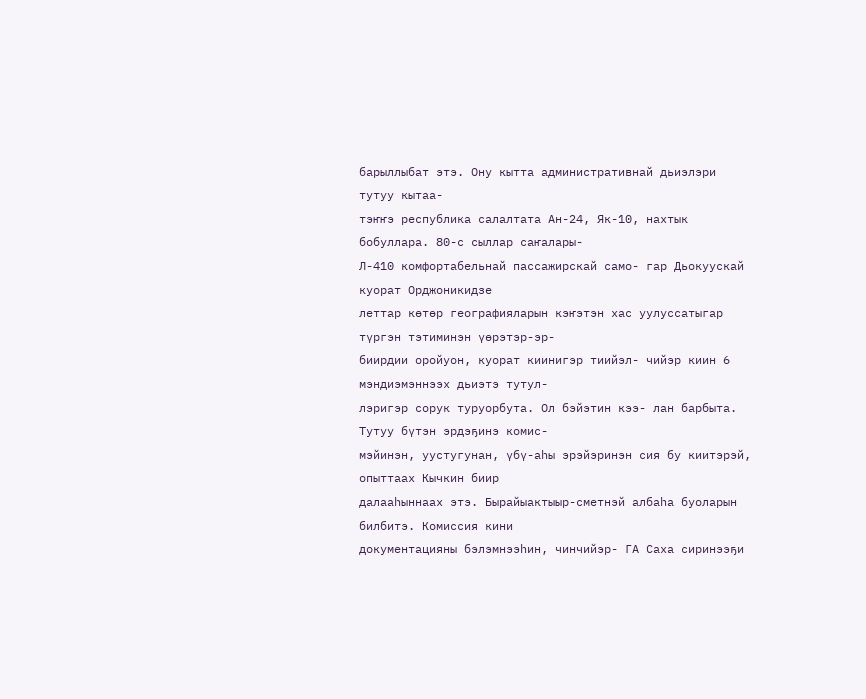барыллыбат этэ. Ону кытта административнай дьиэлэри тутуу кытаа-
тэҥҥэ республика салалтата Ан-24, Як-10, нахтык бобуллара. 80-с сыллар саҥалары-
Л-410 комфортабельнай пассажирскай само- гар Дьокуускай куорат Орджоникидзе
леттар көтөр географияларын кэҥэтэн хас уулуссатыгар түргэн тэтиминэн үөрэтэр-эр-
биирдии оройуон, куорат киинигэр тиийэл- чийэр киин 6 мэндиэмэннээх дьиэтэ тутул-
лэригэр сорук туруорбута. Ол бэйэтин кээ- лан барбыта. Тутуу бүтэн эрдэҕинэ комис-
мэйинэн, уустугунан, үбү-аһы эрэйэринэн сия бу киитэрэй, опыттаах Кычкин биир
далааһыннаах этэ. Бырайыактыыр-сметнэй албаһа буоларын билбитэ. Комиссия кини
документацияны бэлэмнээһин, чинчийэр- ГА Саха сиринээҕи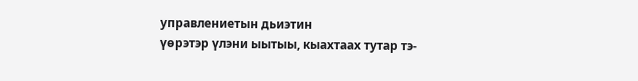управлениетын дьиэтин
үөрэтэр үлэни ыытыы, кыахтаах тутар тэ-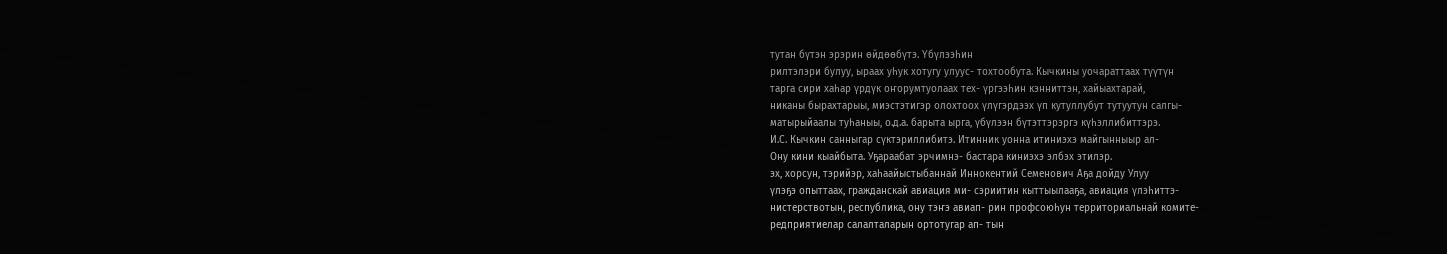тутан бүтэн эрэрин өйдөөбүтэ. Үбүлээһин
рилтэлэри булуу, ыраах уһук хотугу улуус- тохтообута. Кычкины уочараттаах түүтүн
тарга сири хаһар үрдүк оҥорумтуолаах тех- үргээһин кэнниттэн, хайыахтарай,
никаны бырахтарыы, миэстэтигэр олохтоох үлүгэрдээх үп кутуллубут тутуутун салгы-
матырыйаалы туһаныы, о.д.а. барыта ырга, үбүлээн бүтэттэрэргэ күһэллибиттэрэ.
И.С. Кычкин санныгар сүктэриллибитэ. Итинник уонна итиниэхэ майгынныыр ал-
Ону кини кыайбыта. Уҕараабат эрчимнэ- бастара киниэхэ элбэх этилэр.
эх, хорсун, тэрийэр, хаһаайыстыбаннай Иннокентий Семенович Аҕа дойду Улуу
үлэҕэ опыттаах, гражданскай авиация ми- сэриитин кыттыылааҕа, авиация үлэһиттэ-
нистерствотын, республика, ону тэҥэ авиап- рин профсоюһун территориальнай комите-
редприятиелар салалталарын ортотугар ап- тын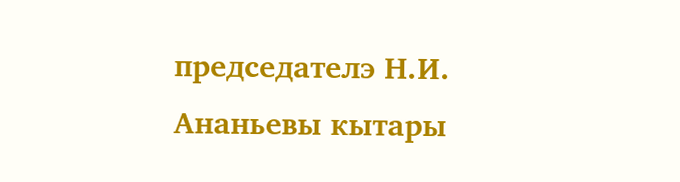председателэ Н.И. Ананьевы кытары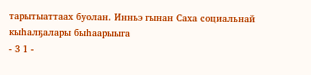тарытыаттаах буолан. Инньэ гынан Саха социальнай кыһалҕалары быһаарыыга
- 3 1 -